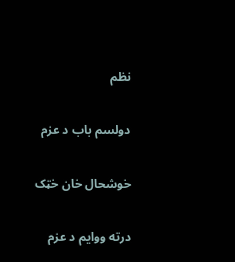نظم

دولسم باب د عزم

خوشحال خان خټک

درته ووايم د عزم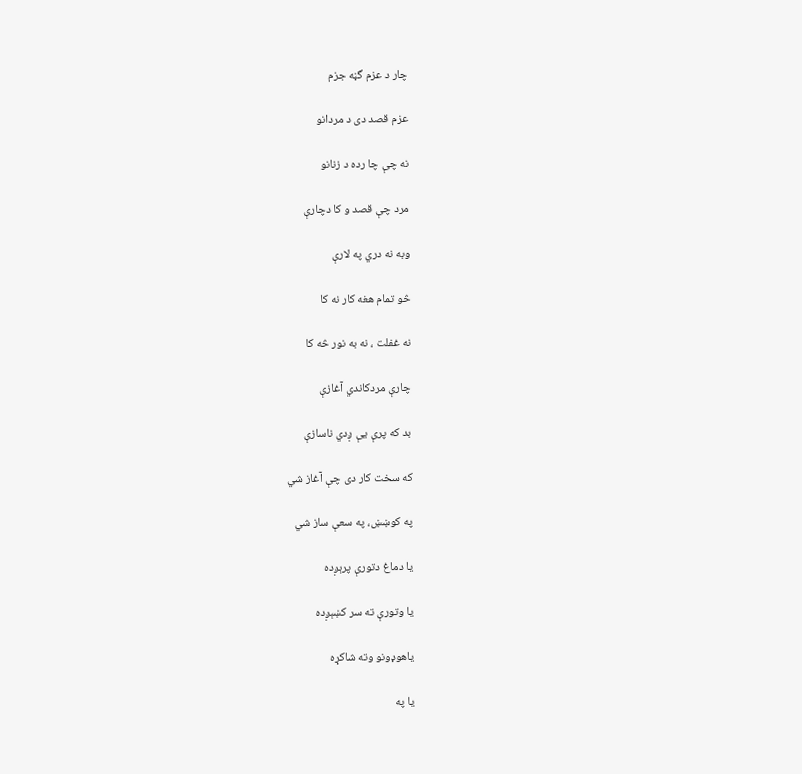چار د عزم گڼه جزم

عزم قصد دی د مردانو

نه چې چا رده د زنانو

مرد چې قصد و کا دچارې

وبه نه دري په لارې

څو تمام هغه کار نه کا

نه غفلت ، نه به نور څه کا

چارې مردکاندي آغازې

بد که پرې يې ږدي ناسازې

که سخت کار دی چې آغاز شي

په کوښښ، په سعې ساز شي

يا دماغ دتورې پرېږده

يا وتورې ته سر کښېږده

ياهوډونو وته شاکړه

يا په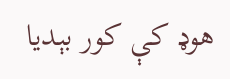هوډ کې کور بېديا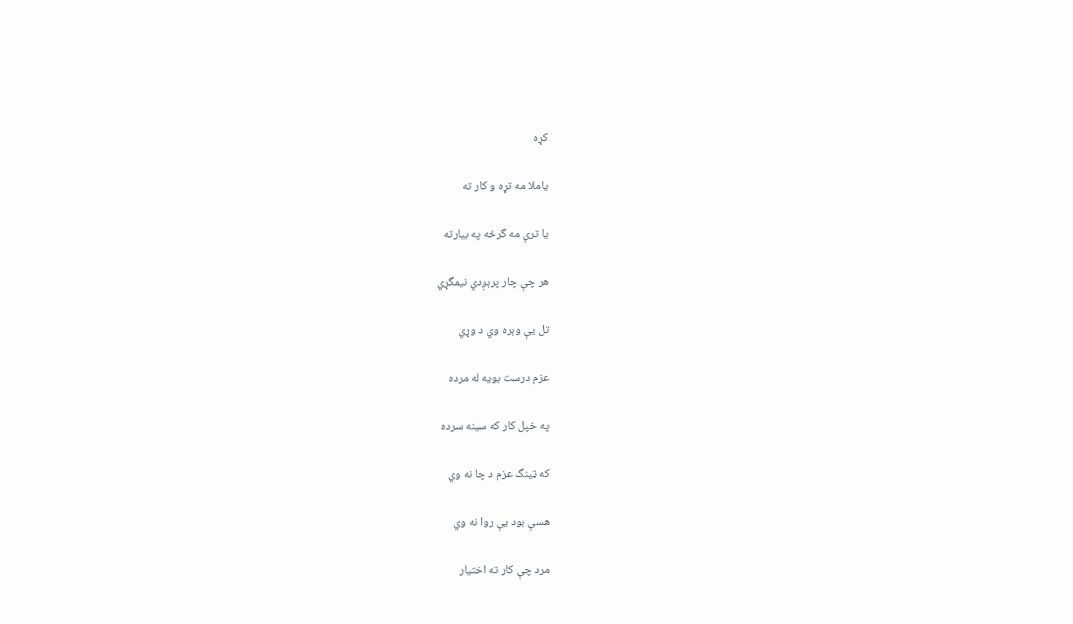کړه

ياملا مه تړه و کار ته

يا ترې مه گرځه په بيارته

هر چې چار پرېږدي نيمگړي

تل يې وېره وي د وړي

عزم درست بويه له مرده

په خپل کار که سينه سرده

که ټينگ عزم د چا نه وي

هسې بود يې روا نه وي

مرد چې کار ته اختيار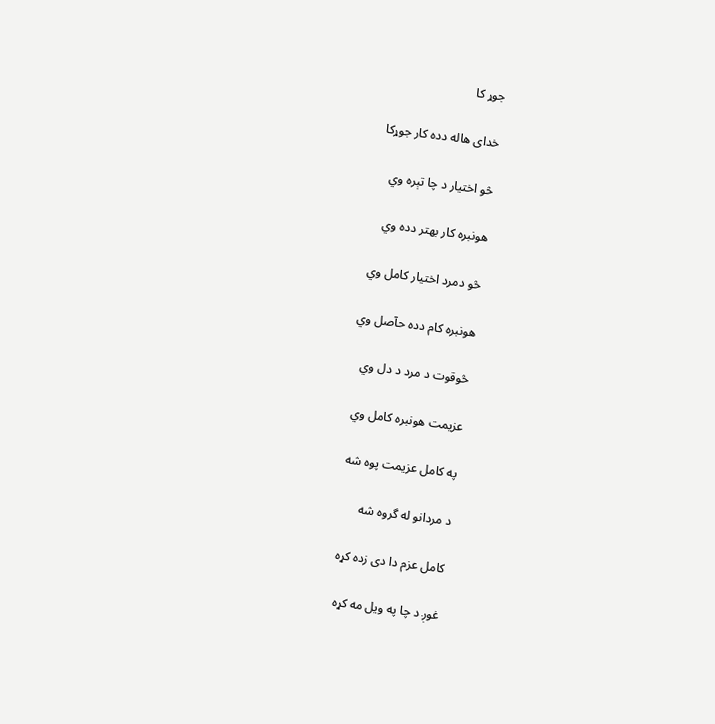جوړ کا

خدای هاله دده کار جوړکا

څو اختيار د چا تېره وي

هونبره کار بهتر دده وي

څو دمرد اختيار کامل وي

هونبره کام دده حآصل وي

څوقوت د مرد د دل وي

عزيمت هونبره کامل وي

په کامل عزيمت پوه شه

د مردانو له گروه شه

کامل عزم دا دی زده کړه

غوږ د چا په ويل مه کړه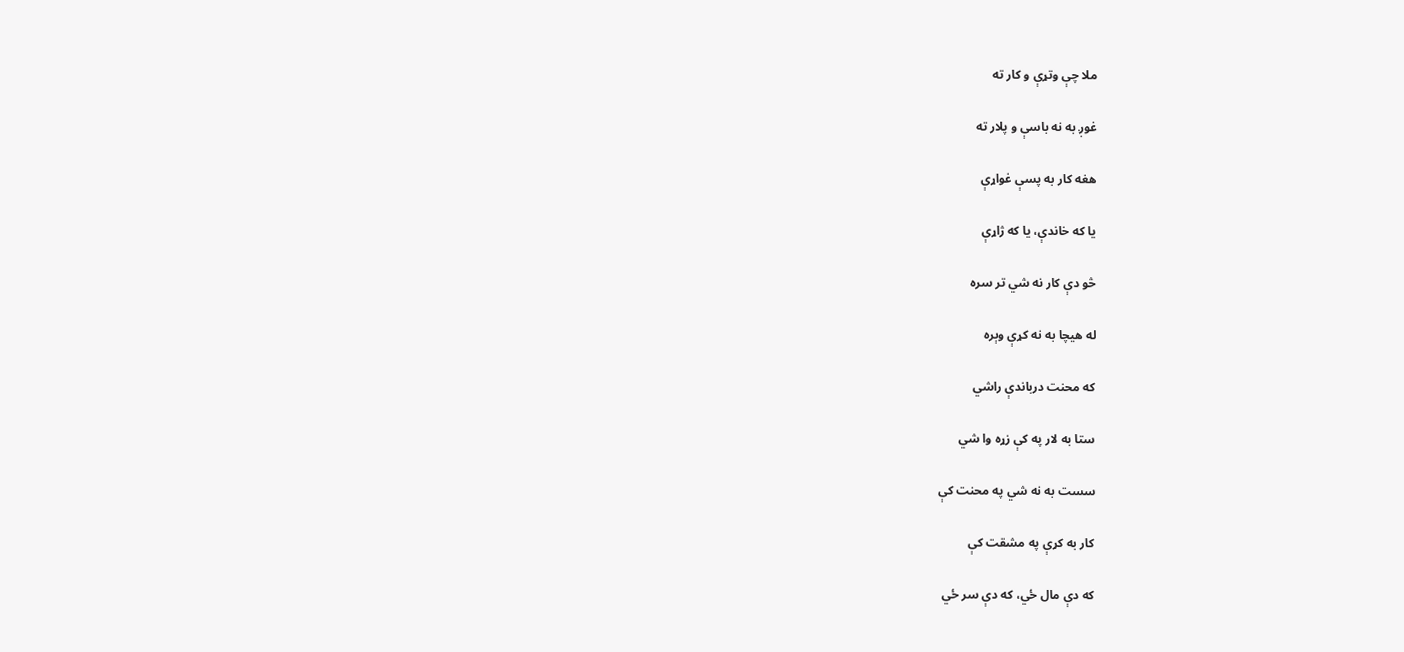ملا چې وتړې و کار ته

غوږ به نه باسې و پلار ته

هغه کار به پسې غواړې

يا که خاندې، يا که ژاړې

څو دې کار نه شي تر سره

له هيچا به نه کړې وېره

که محنت درباندې راشي

ستا به لار په کې زړه وا شي

سست به نه شي په محنت کې

کار به کړې په مشقت کې

که دې مال ځي، که دې سر ځي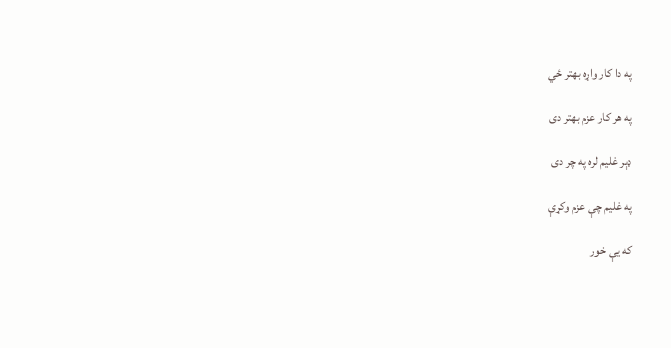په دا کار واړه بهتر ځي

په هر کار عزم بهتر دی

ډېر غليم لره په چر دی

په غليم چې عزم وکړې

که يې خور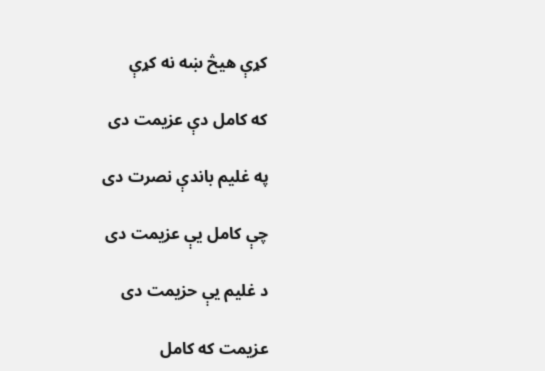کړې هيڅ ښه نه کړې

که کامل دې عزيمت دی

په غليم باندې نصرت دی

چې کامل يې عزيمت دی

د غليم يې حزيمت دی

عزيمت که کامل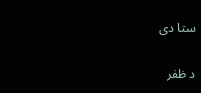ستا دی

د ظفر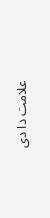علامت دا دی